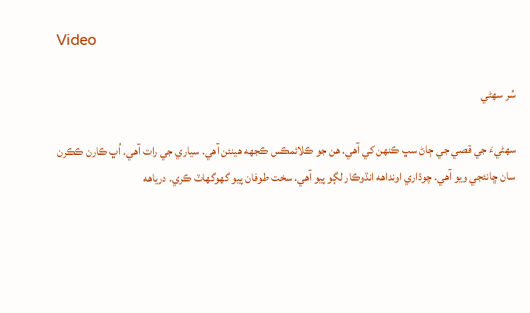Video

سُر سهڻي

سهڻيءَ جي قصي جي ڄاڻ سڀ ڪنهن کي آهي. هن جو ڪلائمڪس ڪجهه هينئن آهي. سياري جي رات آهي. اُڀ ڪارن ڪڪرن سان ڇانئجي ويو آهي. چوڌاري اونداهه انڌوڪار لڳو پيو آهي. سخت طوفان پيو گهوگهاٽ ڪري. درياهه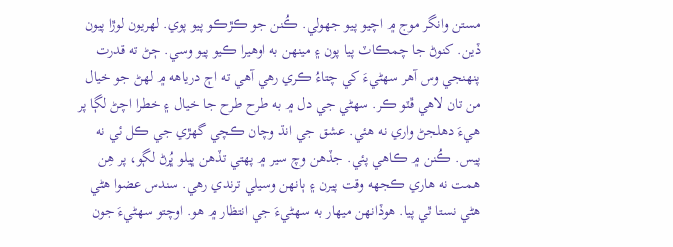مستن وانگر موج ۾ اچيو پيو جهولي. ڪُنن جو ڪڙڪو پيو پوي. لهريون لوڙا پيون ڏين. کنوڻ جا چمڪاٽ پيا پون ۽ مينهن به اوهيرا ڪيو پيو وسي. ڄڻ ته قدرت پنهنجي وس آهر سهڻيءَ کي چتاءُ ڪري رهي آهي ته اڄ درياهه ۾ لهڻ جو خيال من تان لاهي ڦٽو ڪر. سهڻي جي دل ۾ به طرح طرح جا خيال ۽ خطرا اچڻ لڳا پر هيءَ دهلجڻ واري نه هئي. عشق جي انڌ وچان ڪچي گهڙي جي ڪل ئي نه پيس. ڪُنن ۾ ڪاهي پئي. جڏهن وچ سير ۾ پهتي تڏهن ڀيلو ڀُرڻ لڳو، پر هِن همت نه هاري ڪجهه وقت پيرن ۽ ٻانهن وسيلي ترندي رهي. سندس عضوا هڻي هڻي نستا ٿي پيا. هوڏانهن ميهار به سهڻيءَ جي انتظار ۾ هو. اوچتو سهڻيءَ جون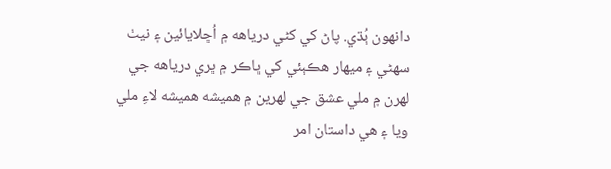دانهون ٻُڌي. پاڻ کي کڻي درياهه ۾ اُڇلايائين ۽ نيٺ سهڻي ۽ ميهار هڪٻئي کي ڀاڪر ۾ ڀري درياهه جي لهرن ۾ ملي عشق جي لهرين ۾ هميشه هميشه لاءِ ملي ويا ۽ هي داستان امر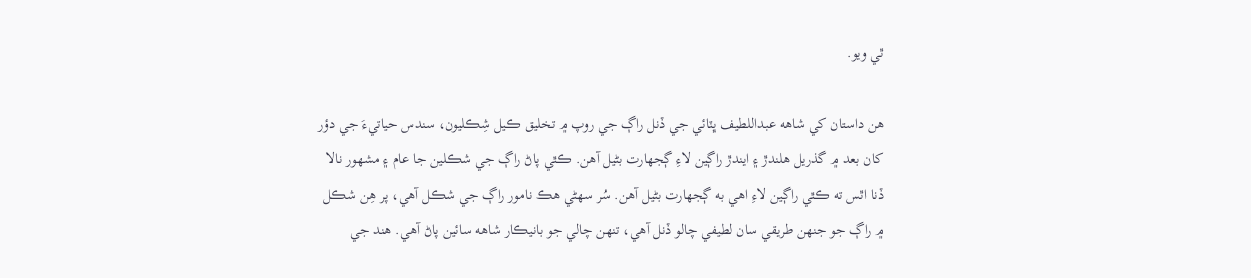ٿي ويو.

هن داستان کي شاهه عبداللطيف ڀٽائي جي ڏنل راڳ جي روپ ۾ تخليق ڪيل شِڪليون، سندس حياتيءَ جي دؤر کان بعد ۾ گذريل هلندڙ ۽ ايندڙ راڳين لاءِ ڳجهارت بڻيل آهن. ڪٿي پاڻ راڳ جي شڪلين جا عام ۽ مشهور نالا ڏنا اٿس ته ڪٿي راڳين لاءِ اهي به ڳجهارت بڻيل آهن. سُر سهڻي هڪ نامور راڳ جي شڪل آهي، پر هِن شڪل ۾ راڳ جو جنهن طريقي سان لطيفي چالو ڏنل آهي، تنهن چالي جو بانيڪار شاهه سائين پاڻ آهي. هند جي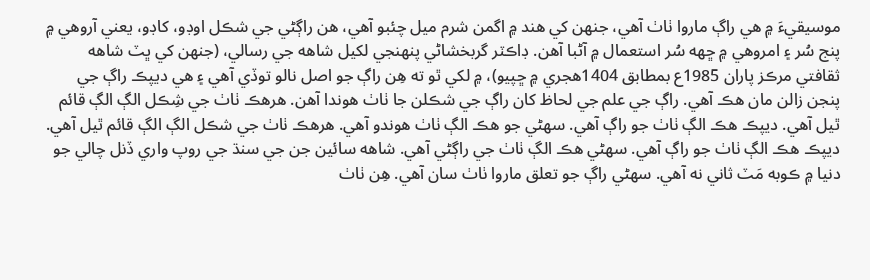موسيقيءَ ۾ هي راڳ ماروا ٺاٺ آهي، جنهن کي هند ۾ اگمن شرم ميل چئبو آهي، هن راڳڻي جي شڪل اوڊو، کاڊو، يعني آروهي ۾ پنج سُر ۽ امروهي ۾ ڇهه سُر استعمال ۾ آڻبا آهن. ڊاڪٽر گربخشاڻي پنهنجي لکيل شاهه جي رسالي، (جنهن کي ڀٽ شاهه ثقافتي مرڪز پاران 1985ع بمطابق 1404هجري ۾ ڇپيو)، ۾ لکي ٿو ته هِن راڳ جو اصل نالو توڏي آهي ۽ هي ديپڪ راڳ جي پنجن زالن مان هڪ آهي. راڳ جي علم جي لحاظ کان راڳ جي شڪلن جا ٺاٺ هوندا آهن. هرهڪ ٺاٺ جي شِڪل الڳ الڳ قائم ٿيل آهي. ديپڪ هڪ الڳ ٺاٺ جو راڳ آهي. سهڻي جو هڪ الڳ ٺاٺ هوندو آهي. هرهڪ ٺاٺ جي شڪل الڳ الڳ قائم ٿيل آهي. ديپڪ هڪ الڳ ٺاٺ جو راڳ آهي. سهڻي هڪ الڳ ٺاٺ جي راڳڻي آهي. شاهه سائين جن جي سنڌ جي روپ واري ڏنل چالي جو دنيا ۾ ڪوبه مَٽ ثاني نه آهي. سهڻي راڳ جو تعلق ماروا ٺاٺ سان آهي. هِن ٺاٺ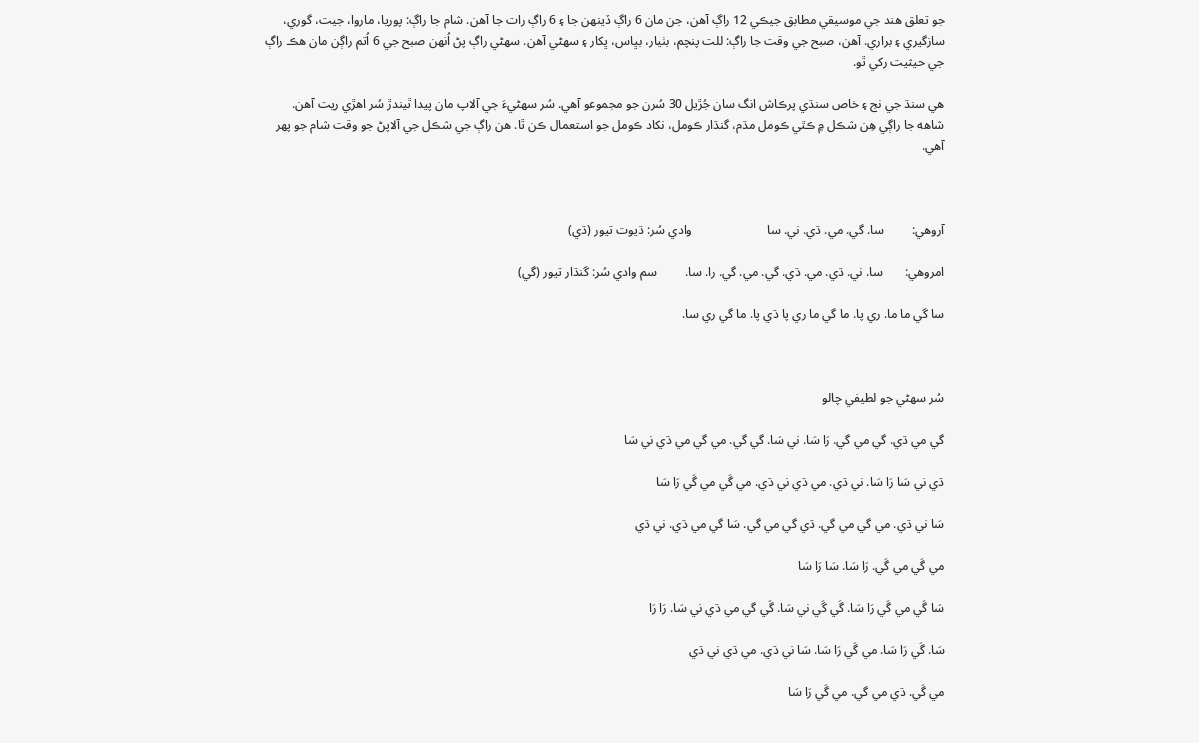جو تعلق هند جي موسيقي مطابق جيڪي 12 راڳ آهن، جن مان 6 راڳ ڏينهن جا ۽ 6 راڳ رات جا آهن. شام جا راڳ: پوريا، ماروا، جيت، گوري، سازگيري ۽ براري. آهن، صبح جي وقت جا راڳ: للت پنچم، بٺيار، بڀاس، ڀکار ۽ سهڻي آهن. سهڻي راڳ پڻ اُنهن صبح جي 6 اُتم راڳن مان هڪ راڳ جي حيثيت رکي ٿو.

هي سنڌ جي نج ۽ خاص سنڌي پرڪاش انگ سان جُڙيل 30 سُرن جو مجموعو آهي. سُر سهڻيءَ جي آلاپ مان پيدا ٿيندڙ سُر اهڙي ريت آهن. شاهه جا راڳي هِن شڪل ۾ ڪٿي ڪومل مڌم، گنڌار ڪومل، نکاد ڪومل جو استعمال ڪن ٿا. هن راڳ جي شڪل جي آلاپڻ جو وقت شام جو پهر آهي.



آروهي:         سا. گي. مي. ڌي. ني. سا                        وادي سُر: ڌيوت تيور (ڌي)

امروهي:       سا. ني. ڌي. مي. ڌي. گي. مي. گي. را. سا.         سم وادي سُر: گنڌار تيور (گي)

سا گي ما ما. ري پا. ما گي ما ري پا ڌي پا. ما گي ري سا.



سُر سهڻي جو لطيفي چالو

گي مي ڌي. گي مي گي. رَا سَا. ني سَا. گي گي. مي گي مي ڌي ني سَا

ڌي ني سَا رَا سَا. ني ڌي. مي ڌي ني ڌي. مي گَي مي گَي رَا سَا

سَا ني ڌي. مي گي مي گي. ڌي گي مي گي. سَا گي مي ڌي. ني ڌي

مي گَي مي گَي. رَا سَا. سَا رَا سَا

سَا گَي مي گَي رَا سَا. گَي گَي ني سَا. گَي گي مي ڌي ني سَا. رَا رَا

سَا. گَي رَا سَا. مي گَي رَا سَا. سَا ني ڌي. مي ڌي ني ڌي

مي گَي. ڌي مي گي. مي گَي رَا سَا